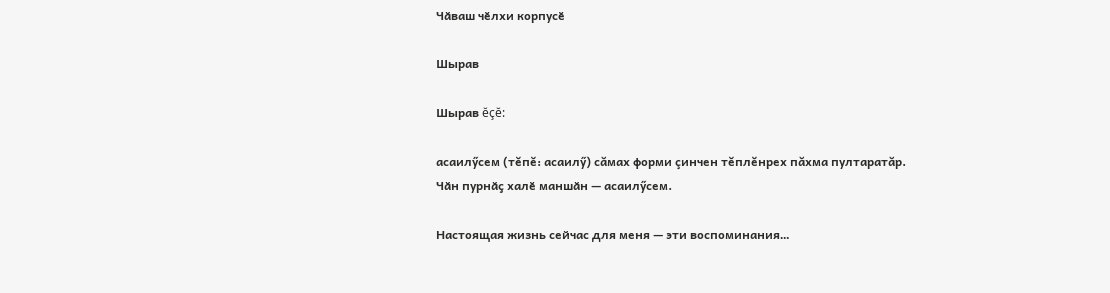Чӑваш чӗлхи корпусӗ

Шырав

Шырав ĕçĕ:

асаилӳсем (тĕпĕ: асаилӳ) сăмах форми çинчен тĕплĕнрех пăхма пултаратăр.
Чӑн пурнӑҫ халӗ маншӑн — асаилӳсем.

Настоящая жизнь сейчас для меня — эти воспоминания…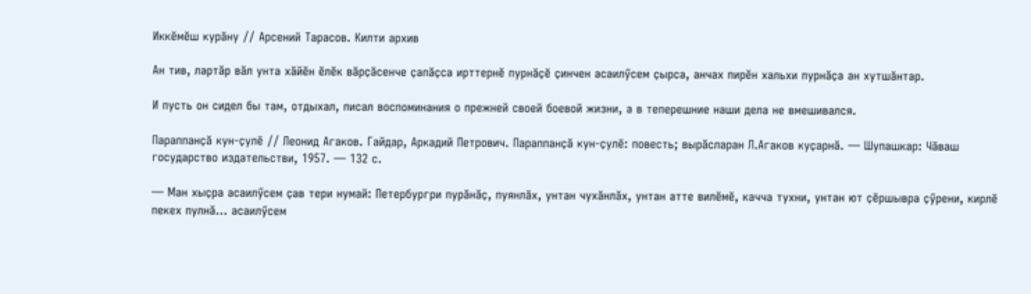Иккӗмӗш курӑну // Арсений Тарасов. Килти архив

Ан тив, лартӑр вӑл унта хӑйӗн ӗлӗк вӑрҫӑсенче ҫапӑҫса ирттернӗ пурнӑҫӗ ҫинчен асаилӳсем ҫырса, анчах пирӗн хальхи пурнӑҫа ан хутшӑнтар.

И пусть он сидел бы там, отдыхал, писал воспоминания о прежней своей боевой жизни, а в теперешние наши дела не вмешивался.

Параппанҫӑ кун-ҫулӗ // Леонид Агаков. Гайдар, Аркадий Петрович. Параппанҫӑ кун-ҫулӗ: повесть; вырӑсларан Л.Агаков куҫарнӑ. — Шупашкар: Чӑваш государство издательстви, 1957. — 132 с.

— Ман хыҫра асаилӳсем ҫав тери нумай: Петербургри пурӑнӑҫ, пуянлӑх, унтан чухӑнлӑх, унтан атте вилӗмӗ, качча тухни, унтан ют ҫӗршывра ҫӳрени, кирлӗ пекех пулнӑ… асаилӳсем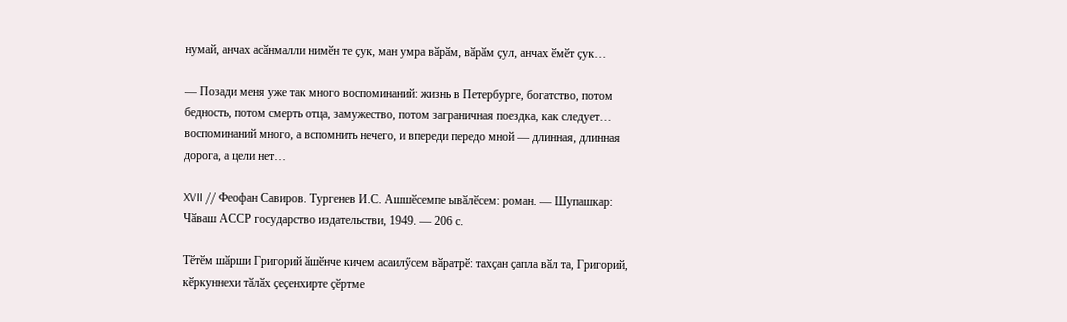нумай, анчах асӑнмалли нимӗн те ҫук, ман умра вӑрӑм, вӑрӑм ҫул, анчах ӗмӗт ҫук…

— Позади меня уже так много воспоминаний: жизнь в Петербурге, богатство, потом бедность, потом смерть отца, замужество, потом заграничная поездка, как следует… воспоминаний много, а вспомнить нечего, и впереди передо мной — длинная, длинная дорога, а цели нет…

XVII // Феофан Савиров. Тургенев И.С. Ашшӗсемпе ывӑлӗсем: роман. — Шупашкар: Чӑваш АССР государство издательстви, 1949. — 206 с.

Тӗтӗм шӑрши Григорий ӑшӗнче кичем асаилӳсем вӑратрӗ: тахҫан ҫапла вӑл та, Григорий, кӗркуннехи тӑлӑх ҫеҫенхирте ҫӗртме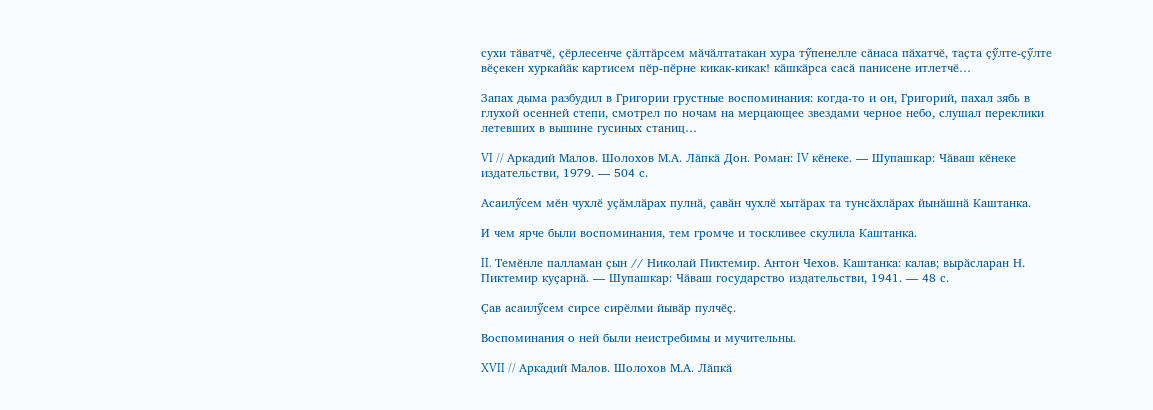сухи тӑватчӗ, ҫӗрлесенче ҫӑлтӑрсем мӑчӑлтатакан хура тӳпенелле сӑнаса пӑхатчӗ, таҫта ҫӳлте-ҫӳлте вӗҫекен хуркайӑк картисем пӗр-пӗрне кикак-кикак! кӑшкӑрса сасӑ панисене итлетчӗ…

Запах дыма разбудил в Григории грустные воспоминания: когда-то и он, Григорий, пахал зябь в глухой осенней степи, смотрел по ночам на мерцающее звездами черное небо, слушал переклики летевших в вышине гусиных станиц…

VI // Аркадий Малов. Шолохов М.А. Лӑпкӑ Дон. Роман: IV кӗнеке. — Шупашкар: Чӑваш кӗнеке издательстви, 1979. — 504 с.

Асаилӳсем мӗн чухлӗ уҫӑмлӑрах пулнӑ, ҫавӑн чухлӗ хытӑрах та тунсӑхлӑрах йынӑшнӑ Каштанка.

И чем ярче были воспоминания, тем громче и тоскливее скулила Каштанка.

II. Темӗнле палламан ҫын // Николай Пиктемир. Антон Чехов. Каштанка: калав; вырӑсларан Н. Пиктемир куҫарнӑ. — Шупашкар: Чӑваш государство издательстви, 1941. — 48 с.

Ҫав асаилӳсем сирсе сирӗлми йывӑр пулчӗҫ.

Воспоминания о ней были неистребимы и мучительны.

XVII // Аркадий Малов. Шолохов М.А. Лӑпкӑ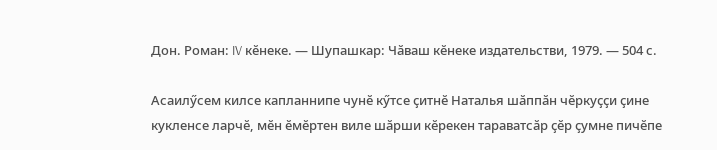Дон. Роман: IV кӗнеке. — Шупашкар: Чӑваш кӗнеке издательстви, 1979. — 504 с.

Асаилӳсем килсе капланнипе чунӗ кӳтсе ҫитнӗ Наталья шӑппӑн чӗркуҫҫи ҫине кукленсе ларчӗ, мӗн ӗмӗртен виле шӑрши кӗрекен тараватсӑр ҫӗр ҫумне пичӗпе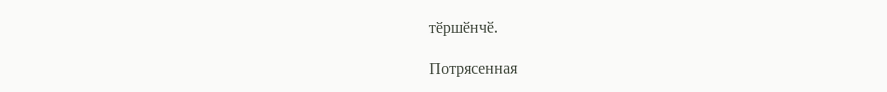тӗршӗнчӗ.

Потрясенная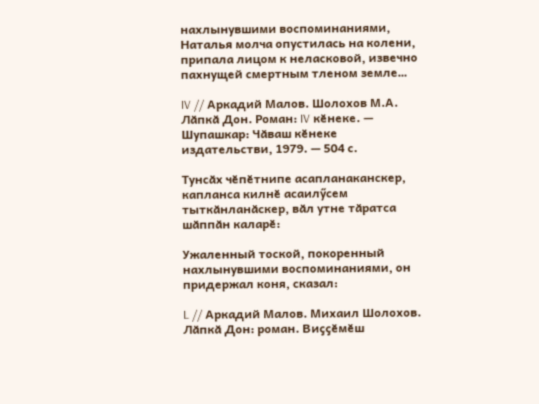нахлынувшими воспоминаниями, Наталья молча опустилась на колени, припала лицом к неласковой, извечно пахнущей смертным тленом земле…

IV // Аркадий Малов. Шолохов М.А. Лӑпкӑ Дон. Роман: IV кӗнеке. — Шупашкар: Чӑваш кӗнеке издательстви, 1979. — 504 с.

Тунсӑх чӗпӗтнипе асапланаканскер, капланса килнӗ асаилӳсем тыткӑнланӑскер, вӑл утне тӑратса шӑппӑн каларӗ:

Ужаленный тоской, покоренный нахлынувшими воспоминаниями, он придержал коня, сказал:

L // Аркадий Малов. Михаил Шолохов. Лӑпкӑ Дон: роман. Виҫҫӗмӗш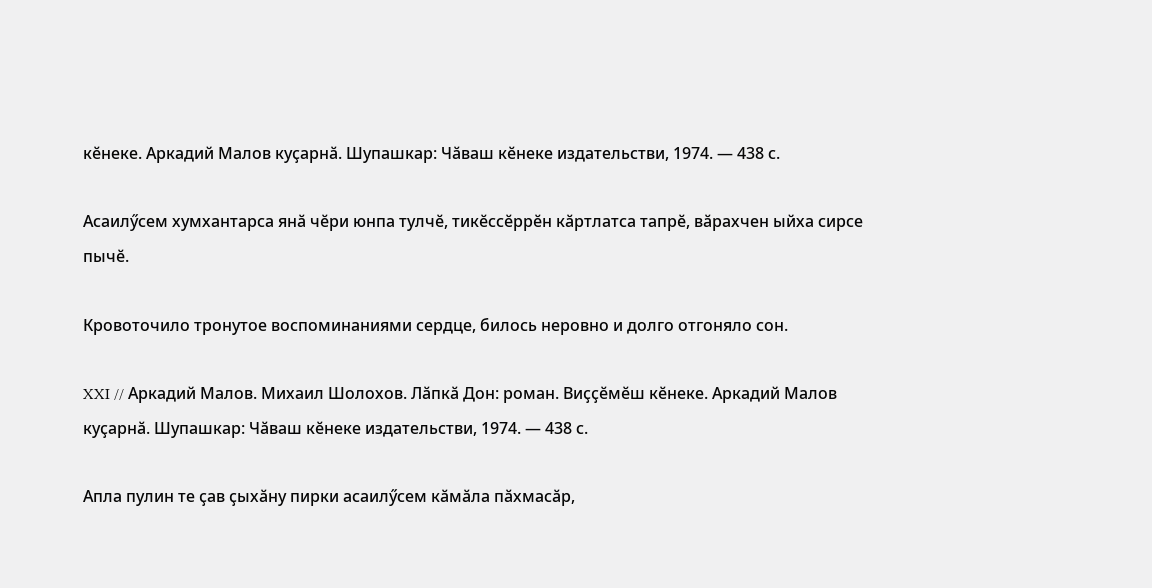кӗнеке. Аркадий Малов куҫарнӑ. Шупашкар: Чӑваш кӗнеке издательстви, 1974. — 438 с.

Асаилӳсем хумхантарса янӑ чӗри юнпа тулчӗ, тикӗссӗррӗн кӑртлатса тапрӗ, вӑрахчен ыйха сирсе пычӗ.

Кровоточило тронутое воспоминаниями сердце, билось неровно и долго отгоняло сон.

XXI // Аркадий Малов. Михаил Шолохов. Лӑпкӑ Дон: роман. Виҫҫӗмӗш кӗнеке. Аркадий Малов куҫарнӑ. Шупашкар: Чӑваш кӗнеке издательстви, 1974. — 438 с.

Апла пулин те ҫав ҫыхӑну пирки асаилӳсем кӑмӑла пӑхмасӑр,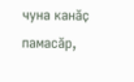чуна канӑҫ памасӑр,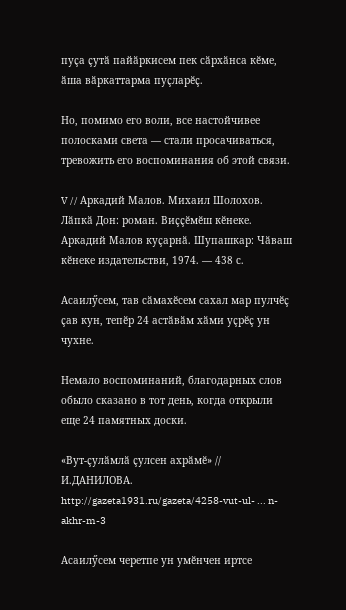пуҫа ҫутӑ пайӑркисем пек сӑрхӑнса кӗме, ӑша вӑркаттарма пуҫларӗҫ.

Но, помимо его воли, все настойчивее полосками света — стали просачиваться, тревожить его воспоминания об этой связи.

V // Аркадий Малов. Михаил Шолохов. Лӑпкӑ Дон: роман. Виҫҫӗмӗш кӗнеке. Аркадий Малов куҫарнӑ. Шупашкар: Чӑваш кӗнеке издательстви, 1974. — 438 с.

Асаилӳсем, тав сӑмахӗсем сахал мар пулчӗҫ ҫав кун, тепӗр 24 астӑвӑм хӑми уҫрӗҫ ун чухне.

Немало воспоминаний, благодарных слов обыло сказано в тот день, когда открыли еще 24 памятных доски.

«Вут-ҫулӑмлӑ ҫулсен ахрӑмӗ» // И.ДАНИЛОВА. http://gazeta1931.ru/gazeta/4258-vut-ul- ... n-akhr-m-3

Асаилӳсем черетпе ун умӗнчен иртсе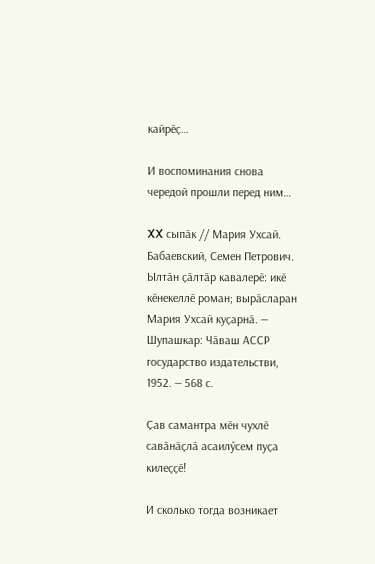кайрӗҫ…

И воспоминания снова чередой прошли перед ним…

XX сыпӑк // Мария Ухсай. Бабаевский, Семен Петрович. Ылтӑн ҫӑлтӑр кавалерӗ: икӗ кӗнекеллӗ роман; вырӑсларан Мария Ухсай куҫарнӑ. — Шупашкар: Чӑваш АССР государство издательстви, 1952. — 568 с.

Ҫав самантра мӗн чухлӗ савӑнӑҫлӑ асаилӳсем пуҫа килеҫҫӗ!

И сколько тогда возникает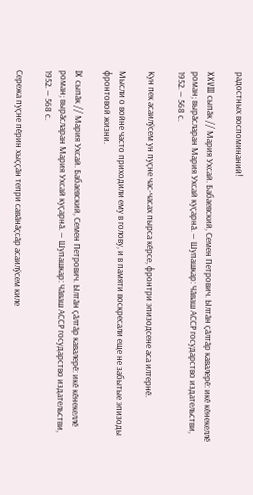радостных воспоминаний!

XXVIII сыпӑк // Мария Ухсай. Бабаевский, Семен Петрович. Ылтӑн ҫӑлтӑр кавалерӗ: икӗ кӗнекеллӗ роман; вырӑсларан Мария Ухсай куҫарнӑ. — Шупашкар: Чӑваш АССР государство издательстви, 1952. — 568 с.

Кун пек асаилӳсем ун пуҫне час-часах пырса кӗрсе, фронтри эпизодсене аса илтернӗ.

Мысли о войне часто приходили ему в голову, и в памяти воскресали еще не забытые эпизоды фронтовой жизни.

IX сыпӑк // Мария Ухсай. Бабаевский, Семен Петрович. Ылтӑн ҫӑлтӑр кавалерӗ: икӗ кӗнекеллӗ роман; вырӑсларан Мария Ухсай куҫарнӑ. — Шупашкар: Чӑваш АССР государство издательстви, 1952. — 568 с.

Сережа пуҫне пӗрин хыҫҫӑн тепри савӑнӑҫсӑр асаилӳсем киле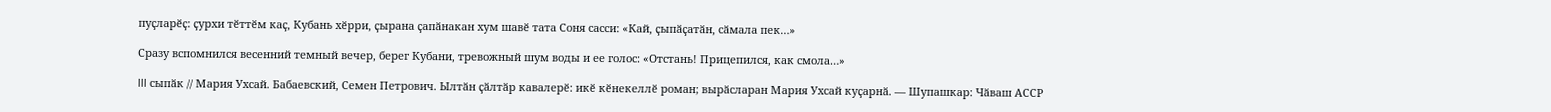пуҫларӗҫ: ҫурхи тӗттӗм каҫ, Кубань хӗрри, ҫырана ҫапӑнакан хум шавӗ тата Соня сасси: «Кай, ҫыпӑҫатӑн, сӑмала пек…»

Сразу вспомнился весенний темный вечер, берег Кубани, тревожный шум воды и ее голос: «Отстань! Прицепился, как смола…»

III сыпӑк // Мария Ухсай. Бабаевский, Семен Петрович. Ылтӑн ҫӑлтӑр кавалерӗ: икӗ кӗнекеллӗ роман; вырӑсларан Мария Ухсай куҫарнӑ. — Шупашкар: Чӑваш АССР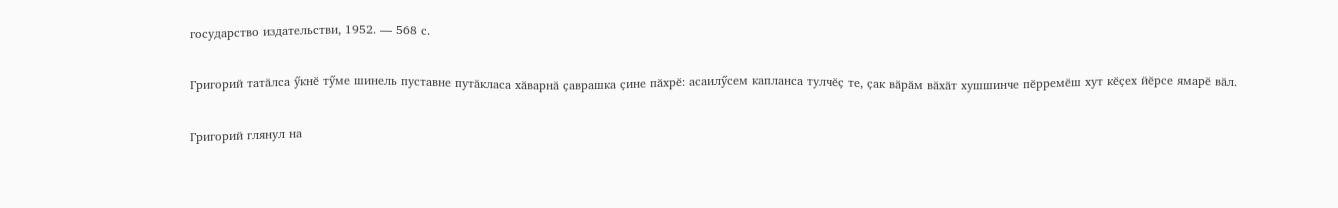государство издательстви, 1952. — 568 с.

Григорий татӑлса ӳкнӗ тӳме шинель пуставне путӑкласа хӑварнӑ ҫаврашка ҫине пӑхрӗ: асаилӳсем капланса тулчӗҫ те, ҫак вӑрӑм вӑхӑт хушшинче пӗрремӗш хут кӗҫех йӗрсе ямарӗ вӑл.

Григорий глянул на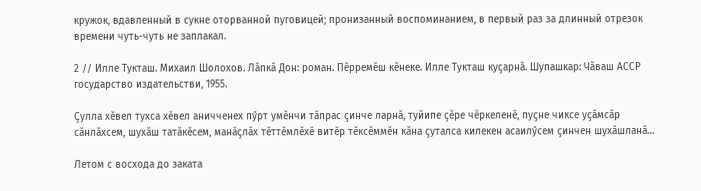кружок, вдавленный в сукне оторванной пуговицей; пронизанный воспоминанием, в первый раз за длинный отрезок времени чуть-чуть не заплакал.

2 // Илле Тукташ. Михаил Шолохов. Лӑпкӑ Дон: роман. Пӗрремӗш кӗнеке. Илле Тукташ куҫарнӑ. Шупашкар: Чӑваш АССР государство издательстви, 1955.

Ҫулла хӗвел тухса хӗвел аничченех пӳрт умӗнчи тӑпрас ҫинче ларнӑ, туйипе ҫӗре чӗркеленӗ, пуҫне чиксе уҫӑмсӑр сӑнлӑхсем, шухӑш татӑкӗсем, манӑҫлӑх тӗттӗмлӗхӗ витӗр тӗксӗммӗн кӑна ҫуталса килекен асаилӳсем ҫинчен шухӑшланӑ…

Летом с восхода до заката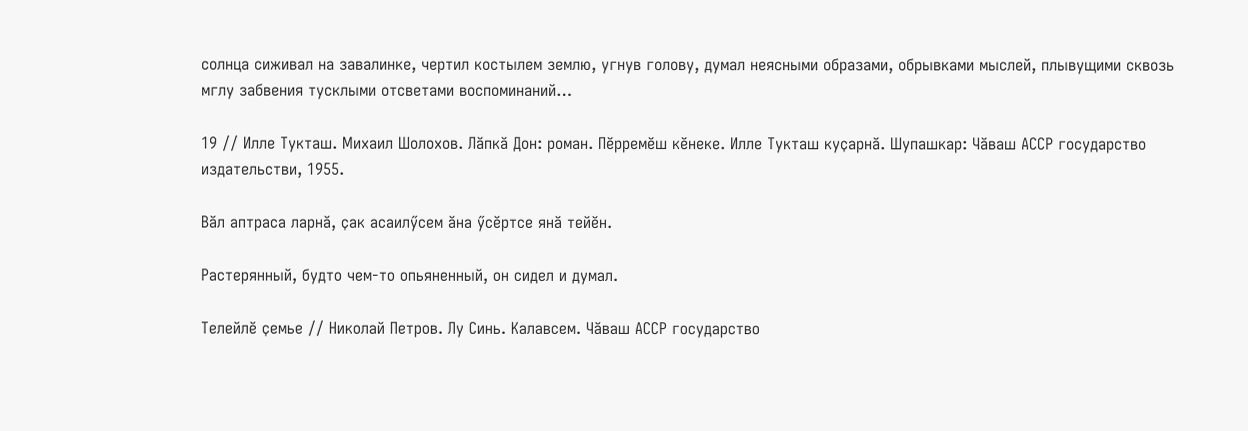солнца сиживал на завалинке, чертил костылем землю, угнув голову, думал неясными образами, обрывками мыслей, плывущими сквозь мглу забвения тусклыми отсветами воспоминаний…

19 // Илле Тукташ. Михаил Шолохов. Лӑпкӑ Дон: роман. Пӗрремӗш кӗнеке. Илле Тукташ куҫарнӑ. Шупашкар: Чӑваш АССР государство издательстви, 1955.

Вӑл аптраса ларнӑ, ҫак асаилӳсем ӑна ӳсӗртсе янӑ тейӗн.

Растерянный, будто чем-то опьяненный, он сидел и думал.

Телейлӗ ҫемье // Николай Петров. Лу Синь. Калавсем. Чӑваш АССР государство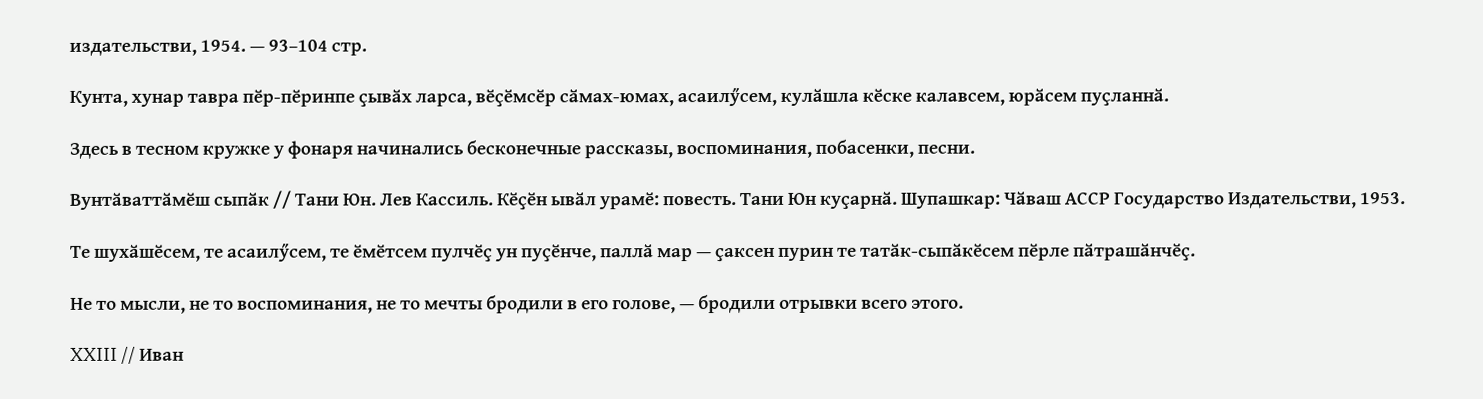издательстви, 1954. — 93–104 стр.

Кунта, хунар тавра пӗр-пӗринпе ҫывӑх ларса, вӗҫӗмсӗр сӑмах-юмах, асаилӳсем, кулӑшла кӗске калавсем, юрӑсем пуҫланнӑ.

Здесь в тесном кружке у фонаря начинались бесконечные рассказы, воспоминания, побасенки, песни.

Вунтӑваттӑмӗш сыпӑк // Тани Юн. Лев Кассиль. Кӗҫӗн ывӑл урамӗ: повесть. Тани Юн куҫарнӑ. Шупашкар: Чӑваш АССР Государство Издательстви, 1953.

Те шухӑшӗсем, те асаилӳсем, те ӗмӗтсем пулчӗҫ ун пуҫӗнче, паллӑ мар — ҫаксен пурин те татӑк-сыпӑкӗсем пӗрле пӑтрашӑнчӗҫ.

Не то мысли, не то воспоминания, не то мечты бродили в его голове, — бродили отрывки всего этого.

XXIII // Иван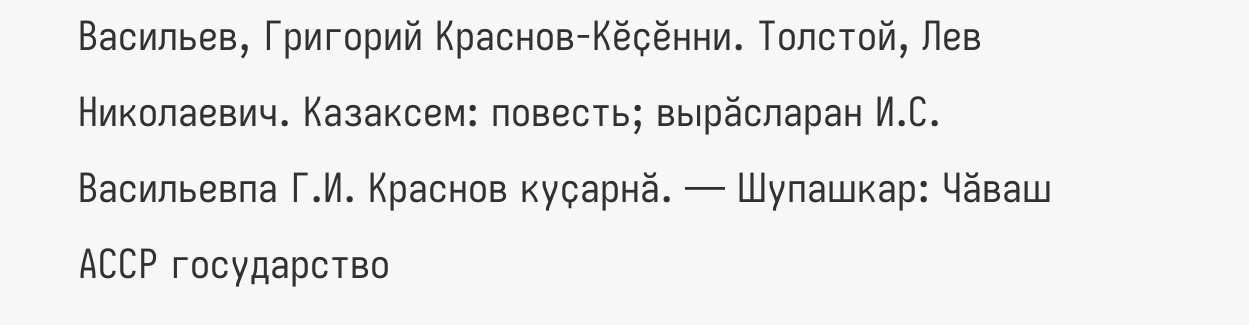Васильев, Григорий Краснов-Кӗҫӗнни. Толстой, Лев Николаевич. Казаксем: повесть; вырӑсларан И.С. Васильевпа Г.И. Краснов куҫарнӑ. — Шупашкар: Чӑваш АССР государство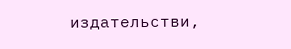издательстви,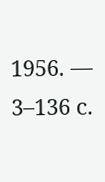1956. — 3–136 с.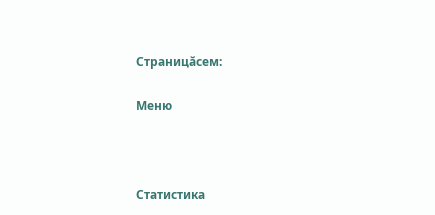Страницăсем:

Меню



Статистика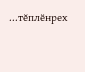...тĕплӗнрех